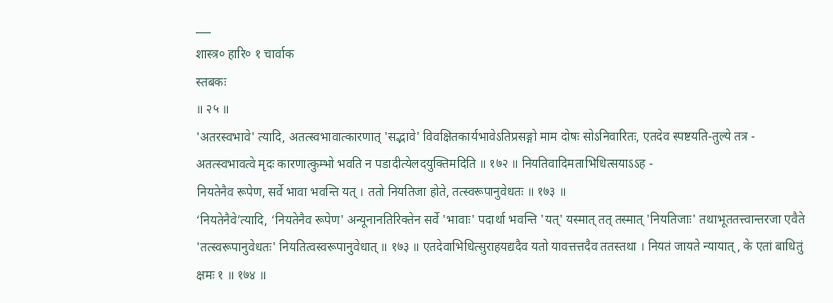___
शास्त्र० हारि० १ चार्वाक
स्तबकः
॥ २५ ॥
'अतरस्वभावे' त्यादि, अतत्स्वभावात्कारणात् 'सद्भावे' विवक्षितकार्यभावेऽतिप्रसङ्गो माम दोषः सोऽनिवारितः, एतदेव स्पष्टयति-तुल्ये तत्र - अतत्स्वभावत्वे मृदः कारणात्कुम्भो भवति न पडादीत्येलदयुक्तिमदिति ॥ १७२ ॥ नियतिवादिमताभिधित्सयाऽऽह -
नियतेनैव रूपेण, सर्वे भावा भवन्ति यत् । ततो नियतिजा होते, तत्स्वरूपानुवेधतः ॥ १७३ ॥
‘नियतेनैवे’त्यादि, ‘नियतेनैव रूपेण' अन्यूनानतिरिक्तेन सर्वे 'भावाः' पदार्था भवन्ति 'यत्' यस्मात् तत् तस्मात् 'नियतिजाः' तथाभूततत्त्वान्तरजा एवैते 'तत्स्वरूपानुवेधतः' नियतित्वस्वरूपानुवेधात् ॥ १७३ ॥ एतदेवाभिधित्सुराहयद्यदैव यतो यावत्तत्तदैव ततस्तथा । नियतं जायते न्यायात्, के एतां बाधितुं क्षमः १ ॥ १७४ ॥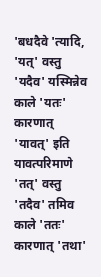'बधदैवे 'त्यादि, 'यत्' वस्तु 'यदैव' यस्मिन्नेव काले 'यतः' कारणात् 'यावत्' इति यावत्परिमाणे 'तत्' वस्तु 'तदैव' तमिव काले 'ततः' कारणात् 'तथा'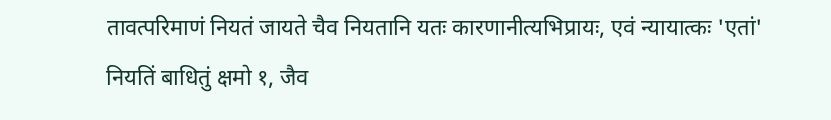तावत्परिमाणं नियतं जायते चैव नियतानि यतः कारणानीत्यभिप्रायः, एवं न्यायात्कः 'एतां' नियतिं बाधितुं क्षमो १, जैव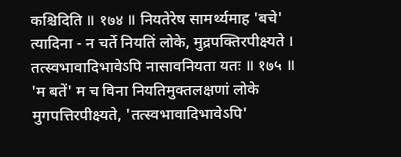कश्चिदिति ॥ १७४ ॥ नियतेरेष सामर्थ्यमाह 'बचे' त्यादिना - न चर्ते नियतिं लोके, मुद्रपक्तिरपीक्ष्यते । तत्स्वभावादिभावेऽपि नासावनियता यतः ॥ १७५ ॥
'म बतें' म च विना नियतिमुक्तलक्षणां लोके मुगपत्तिरपीक्ष्यते, 'तत्स्वभावादिभावेऽपि'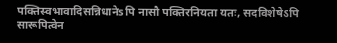पक्तिस्वभावादिसन्निधानेsपि नासौ पक्तिरनियता यतः, सदविशेषेऽपि सारूपित्वेन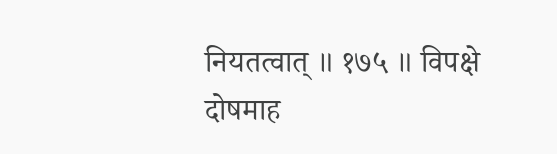नियतत्वात् ॥ १७५ ॥ विपक्षे दोषमाह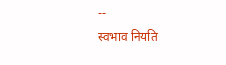--
स्वभाव नियति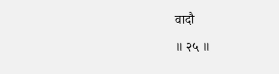वादौ
॥ २५ ॥